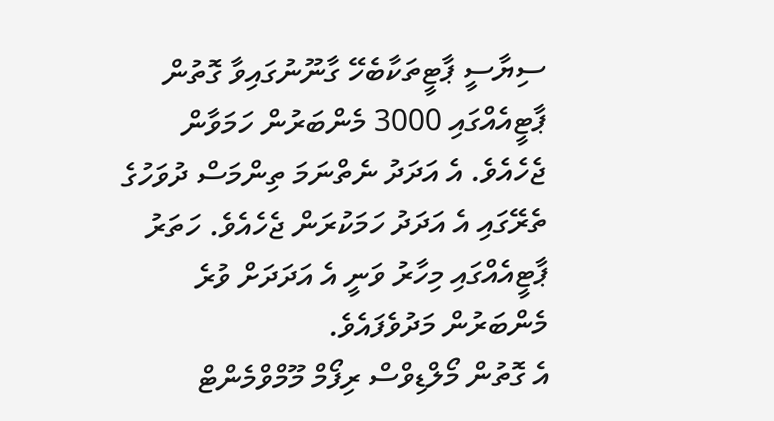ސިޔާސީ ޕާޓީތަކާބެހޭ ގާނޫނުގައިވާ ގޮތުން ޕާޓީއެއްގައި 3000 މެންބަރުން ހަމަވާން ޖެހެއެވެ. އެ އަދަދު ނެތްނަމަ ތިންމަސް ދުވަހުގެ ތެރޭގައި އެ އަދަދު ހަމަކުރަން ޖެހެއެވެ. ހަތަރު ޕާޓީއެއްގައި މިހާރު ވަނީ އެ އަދަދަށް ވުރެ މެންބަރުން މަދުވެފައެވެ.
އެ ގޮތުން މޯލްޑިވްސް ރިފޯމް މޫމްވްމެންޓް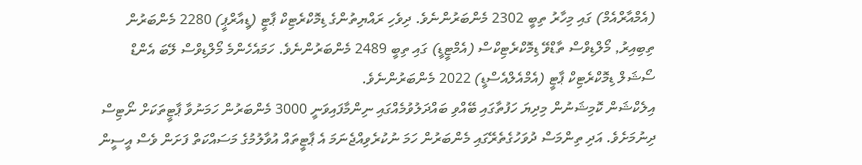(އެމްއާރްއެމް) ގައި މިހާރު ތިބީ 2302 މެންބަރުންނެވެ. ދިވެހި ރައްޔިތުންގެ ޑިމޮކްރެޓިކް ޕާޓީ (ޑީއާރްޕީ) 2280 މެންބަރުން ތިބިއިރު, މޯލްޑިވްސް ތާޑްވޭ ޑިމޮކްރެޓިކްސް (އެމްޓީޑީ) ގައި ތިބީ 2489 މެންބަރުންނެވެ. ހަމައެހެންމެ މޯލްޑިވްސް ލޭބަ އެންޑް ސޯޝަލް ޑިމޮކްރެޓިކް ޕާޓީ (އެމްއެލްއެސްޑީ) 2022 މެންބަރުންނެވެ.
އިލެކްޝަން ކޮމިޝަނުން މިދިޔަ ހަފުތާގައި ބޭއްވި ބައްދަލުވުމެއްގައި ނިންމާފައިވަނީ 3000 މެންބަރުން ހަމަނުވާ ޕާޓީތަކަށް ނޯޓިސް ދިނުމަށެވެ. އަދި ތިންމަސް ދުވަހުގެތެރޭގައި މެންބަރުން ހަމަ ނުކުރެވިއްޖެނަމަ އެ ޕާޓީތައް އުވާލުމުގެ މަސައްކަތް ފަށަން ވެސް އީސީން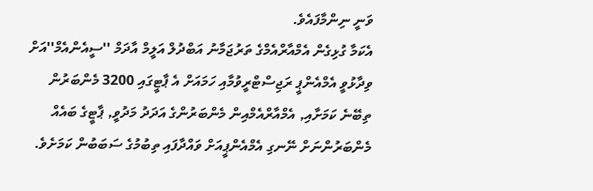ވަނީ ނިންމާފައެވެ.
އެކަމާ ގުޅިގެން އެމްއާރްއެމްގެ ތަރުޖަމާނު އަބްދުލް އަލީމް އާދަމް ''ސީއެންއެމް''އަށް ވިދާޅުވީ އެމްއެންޕީ ރަޖިސްޓްރީވުމާއި ހަމައަށް އެ ޕާޓީގައި 3200 މެންބަރުން ތިބޭނެ ކަމަށާއި, އެމްއާރްއެމްއިން މެންބަރުންގެ އަދަދު މަދުވީ, ޕާޓީގެ ބައެއް މެންބަރުންނަށް ނޭނގި އެމްއެންޕީއަށް ވައްދާފައި ތިބުމުގެ ސަބަބުން ކަމަށެވެ.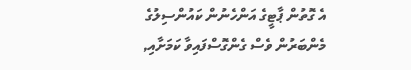އެ ގޮތުން ޕާޓީގެ އަންހެނުން ކައުންސިލުގެ މެންބަރުން ވެސް ގެންގޮސްފައިވާ ކަމަށާއި,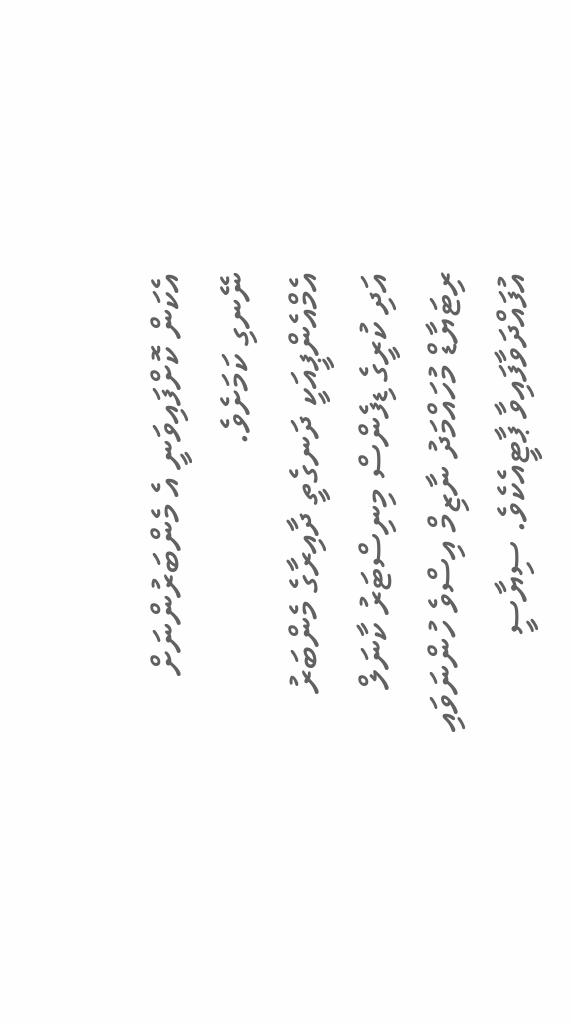އެކަން ކޮށްފައިވަނީ އެ މެންބަރުންނަށް ނޭނގި ކަމަށެވެ.
އެމްއެންޕީއަކީ ދަނގެތީ ދާއިރާގެ މެންބަރު އަދި ކުރީގެ ޑިފެންސް މިނިސްޓަރު ކާނަލް ރިޓަޔާޑް މުހައްމަދު ނާޒިމް އިސްވެ ހުންނަވައި އުފައްދަވާފައިވާ ޕާޓީއެކެވެ. ސިޔާސީ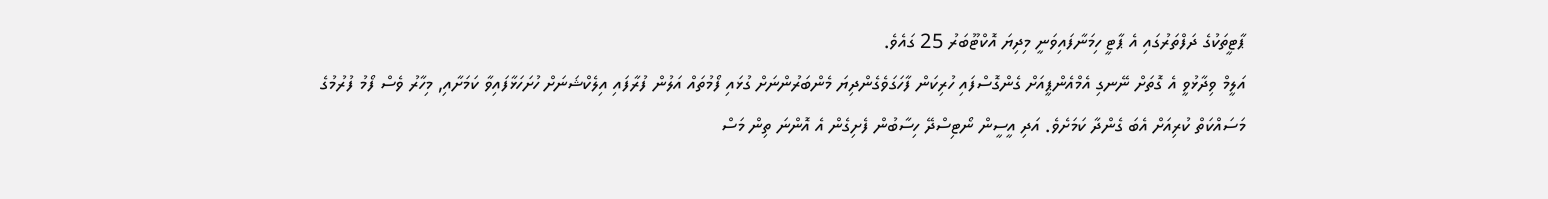ޕާޓީތަކުގެ ދަފްތަރުގައި އެ ޕާޓީ ހިމަނާފައިވަނީ މިދިޔަ އޮކްޓޫބަރު 25 ގައެވެ.
އަލީމް ވިދާޅުވީ އެ ގޮތަށް ނޭނގި އެމްއެންޕީއަށް ގެންގޮސްފައި ހުރިކަން ފާހަގަވެގެންދިޔަ މެންބަރުންނަށް ގުޅައި ފޯމުތައް އަލުން ފުރާފައި އިލެކްޝަނަށް ހުށަހަޅާފައިވާ ކަމަށާއި, މިހާރު ވެސް ފޯމު ފުރުމުގެ މަސައްކަތް ކުރިއަށް އެބަ ގެންދާ ކަމަށެވެ. އަދި އީސީން ނޯޓިސްދޭ ހިސާބުން ފެށިގެން އެ އޮންނަ ތިން މަސް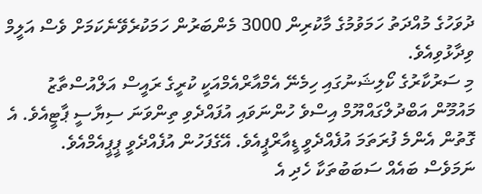ދުވަހުގެ މުއްދަތު ހަމަވުމުގެ މާކުރިން 3000 މެންބަރުން ހަމަކުރެވޭނެކަމަށް ވެސް އަލީމް ވިދާޅުވިއެވެ.
މި ސަރުކާރުގެ ކޯލިޝަނުގައި ހިމެނޭ އެމްއާރްއެމްއަކީ ކުރީގެ ރައީސް އަލްއުސްތާޒު މައުމޫން އަބްދުލްގައްޔޫމް އިސްވެ ހުންނަވައި އުފައްދެވި ތިންވަނަ ސިޔާސީ ޕާޓީއެވެ. އެ ގޮތުން އެންމެ ފުރަތަމަ އުފެއްދެވީ ޑީއާރްޕީއެވެ. އޭގެފަހުން އުފެއްދެވީ ޕީޕީއެމްއެވެ. ނަމަވެސް ބައެއް ސަބަބުތަކާ ހެދި އެ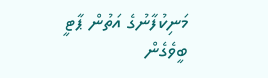މަނިކުފާނުގެ އަތުން ޕާޓީ ބީވެގެން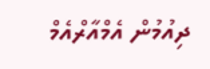ދިއުމުން އެމްއާރްއެމް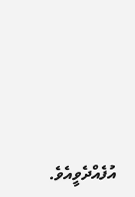އުފެއްދެވީއެވެ.